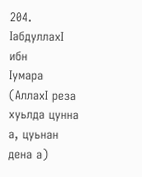204. IабдуллахI ибн
Iумара (АллахI реза
хуьлда цунна а, цуьнан дена а)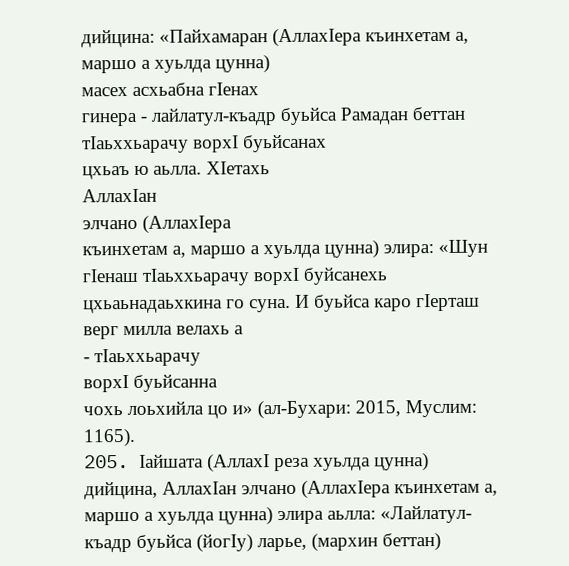дийцина: «Пайхамаран (АллахIера къинхетам а, маршо а хуьлда цунна)
масех асхьабна гIенах
гинера - лайлатул-къадр буьйса Рамадан беттан тIаьххьарачу ворхI буьйсанах
цхьаъ ю аьлла. ХIетахь
АллахIан
элчано (АллахIера
къинхетам а, маршо а хуьлда цунна) элира: «Шун гIенаш тIаьххьарачу ворхI буйсанехь
цхьаьнадаьхкина го суна. И буьйса каро гIерташ верг милла велахь а
- тIаьххьарачу
ворхI буьйсанна
чохь лоьхийла цо и» (ал-Бухари: 2015, Муслим: 1165).
205. Iайшата (АллахI реза хуьлда цунна)
дийцина, АллахIан элчано (АллахIера къинхетам а, маршо а хуьлда цунна) элира аьлла: «Лайлатул-къадр буьйса (йогIу) ларье, (мархин беттан)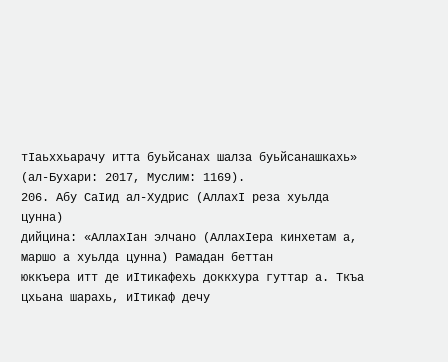тIаьххьарачу итта буьйсанах шалза буьйсанашкахь» (ал-Бухари: 2017, Муслим: 1169).
206. Абу СаIид ал-Худрис (АллахI реза хуьлда цунна)
дийцина: «АллахIан элчано (АллахIера кинхетам а, маршо а хуьлда цунна) Рамадан беттан
юккъера итт де иIтикафехь доккхура гуттар а. Ткъа цхьана шарахь, иIтикаф дечу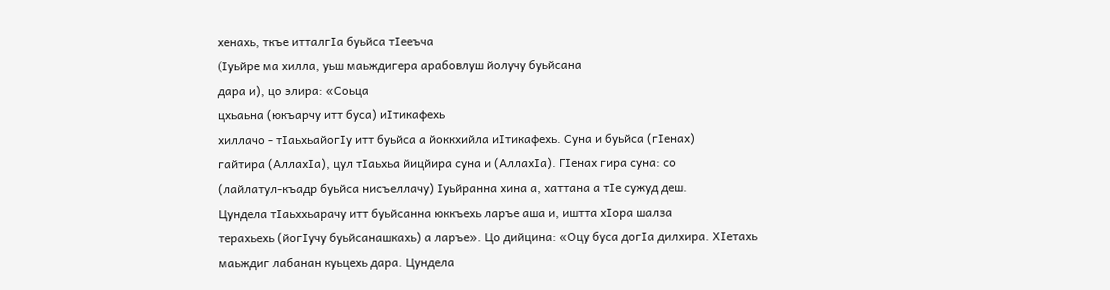хенахь, ткъе итталгIа буьйса тIееъча
(Iуьйре ма хилла, уьш маьждигера арабовлуш йолучу буьйсана
дара и), цо элира: «Соьца
цхьаьна (юкъарчу итт буса) иIтикафехь
хиллачо - тIаьхьайогIу итт буьйса а йоккхийла иIтикафехь. Суна и буьйса (гIенах)
гайтира (АллахIа), цул тIаьхьа йицйира суна и (АллахIа). ГIенах гира суна: со
(лайлатул-къадр буьйса нисъеллачу) Iуьйранна хина а, хаттана а тIе сужуд деш.
Цундела тIаьххьарачу итт буьйсанна юккъехь ларъе аша и, иштта хIора шалза
терахьехь (йогIучу буьйсанашкахь) а ларъе». Цо дийцина: «Оцу буса догIа дилхира. ХIетахь
маьждиг лабанан куьцехь дара. Цундела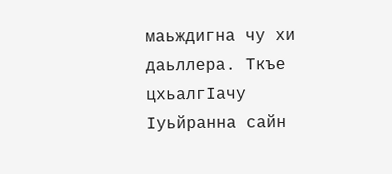маьждигна чу хи даьллера. Ткъе цхьалгIачу
Iуьйранна сайн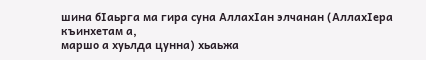шина бIаьрга ма гира суна АллахIан элчанан (АллахIера къинхетам а,
маршо а хуьлда цунна) хьаьжа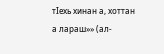тIехь хинан а, хоттан а лараш»» (ал-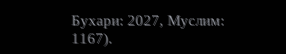Бухари: 2027, Муслим: 1167).